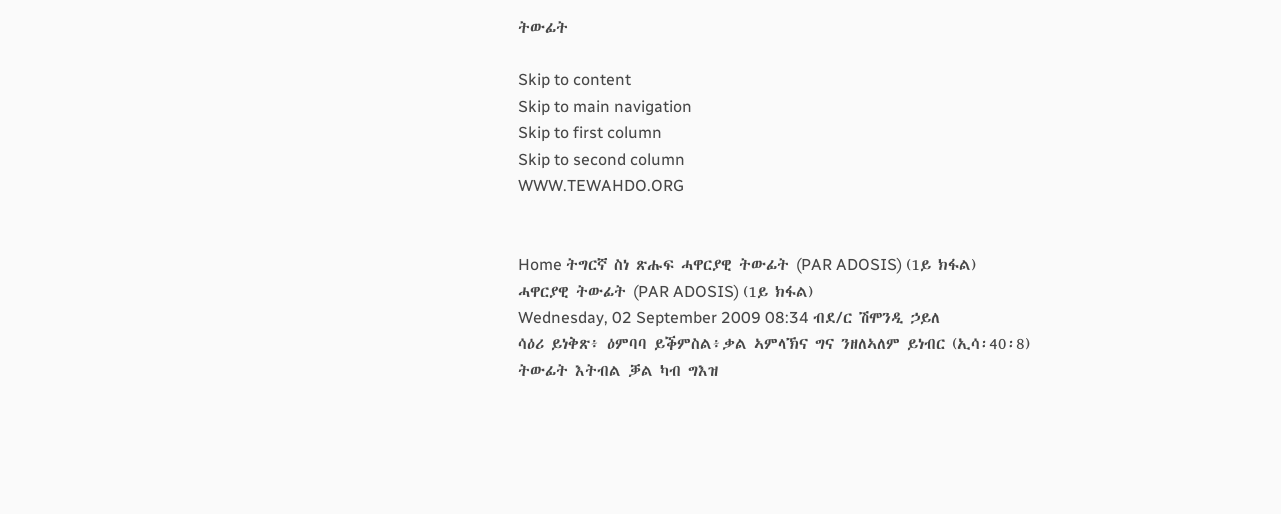ትውፊት

Skip to content
Skip to main navigation
Skip to first column
Skip to second column
WWW.TEWAHDO.ORG


Home ትግርኛ ስነ ጽሑፍ ሓዋርያዊ ትውፊት (PAR ADOSIS) (1ይ ክፋል)
ሓዋርያዊ ትውፊት (PAR ADOSIS) (1ይ ክፋል)
Wednesday, 02 September 2009 08:34 ብደ/ር ሽሞንዲ ኃይለ
ሳዕሪ ይነቅጽ፥ ዕምባባ ይቕምስል፥ቃል ኣምላኽና ግና ንዘለኣለም ይነብር (ኢሳ፡40፡8)
ትውፊት እትብል ቓል ካብ ግእዝ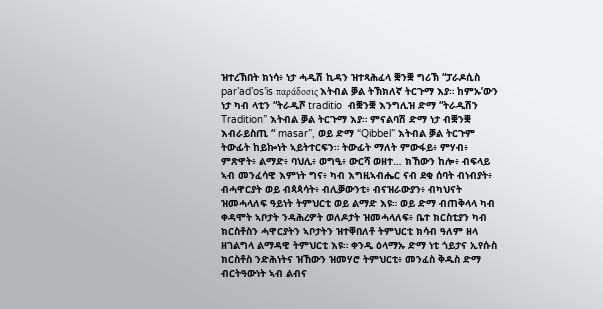ዝተረኽበት ክነሳ፥ ነታ ሓዲሽ ኪዳን ዝተጻሕፈላ ቛንቛ ግሪኽ “ፓራዶሲስ par’ad’os’is παράδοσις እትብል ቓል ትኽክለኛ ትርጉማ እያ። ከምኡ’ውን ነታ ካብ ላቲን “ትራዲሾ traditio  ብቛንቛ እንግሊዝ ድማ “ትራዲሽን Tradition” እትብል ቓል ትርጉማ እያ። ምናልባሽ ድማ ነታ ብቛንቛ እብራይስጢ “ masar”, ወይ ድማ “Qibbel” እትብል ቓል ትርጉም ትውፊት ከይኰነት ኣይትተርፍን። ትውፊት ማለት ምውፋይ፥ ምሃብ፥ ምጽዋት፥ ልማድ፥ ባህሊ፥ ወግዒ፥ ውርሻ ወዘተ… ክኸውን ከሎ፥ ብፍላይ ኣብ መንፈሳዊ እምነት ግና፥ ካብ እግዚኣብሔር ናብ ደቂ ሰባት ብነብያት፥ ብሓዋርያት ወይ ብጳጳሳት፥ ብሊቓውንቲ፥ ብናዝራውያን፥ ብካህናት ዝመሓላለፍ ዓይነት ትምህርቲ ወይ ልማድ እዩ። ወይ ድማ ብጠቅላላ ካብ ቀዳሞት ኣቦታት ንዳሕረዎት ወለዶታት ዝመሓላለፍ፥ ቤተ ክርስቲያን ካብ ክርስቶስን ሓዋርያትን ኣቦታትን ዝተቐበለቶ ትምህርቲ ክሳብ ዓለም ዘላ ዘገልግላ ልማዳዊ ትምህርቲ እዩ። ቀንዲ ዕላማኡ ድማ ነቲ ጎይታና ኢየሱስ ክርስቶስ ንድሕነትና ዝኸውን ዝመሃሮ ትምህርቲ፥ መንፈስ ቅዱስ ድማ ብርትዓውነት ኣብ ልብና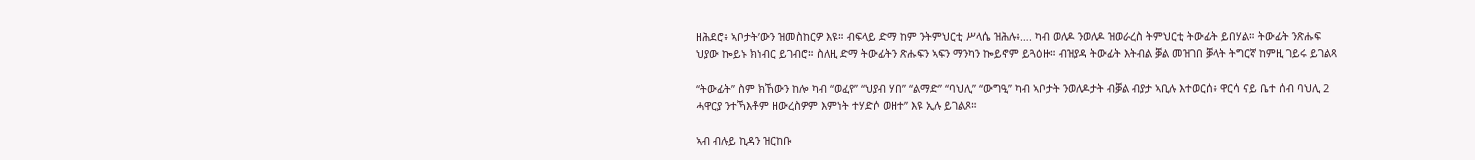ዘሕደሮ፥ ኣቦታት’ውን ዝመስከርዎ እዩ። ብፍላይ ድማ ከም ንትምህርቲ ሥላሴ ዝሕሉ፥…. ካብ ወለዶ ንወለዶ ዝወራረስ ትምህርቲ ትውፊት ይበሃል። ትውፊት ንጽሑፍ ህያው ኰይኑ ክነብር ይገብሮ። ስለዚ ድማ ትውፊትን ጽሑፍን ኣፍን ማንካን ኰይኖም ይጓዕዙ። ብዝያዳ ትውፊት እትብል ቓል መዝገበ ቓላት ትግርኛ ከምዚ ገይሩ ይገልጻ

“ትውፊት” ስም ክኸውን ከሎ ካብ “ወፈየ” “ህያብ ሃበ” “ልማድ” “ባህሊ” “ውግዒ” ካብ ኣቦታት ንወለዶታት ብቓል ብያታ ኣቢሉ እተወርሰ፥ ዋርሳ ናይ ቤተ ሰብ ባህሊ 2 ሓዋርያ ንተኻእቶም ዘውረስዎም እምነት ተሃድሶ ወዘተ” እዩ ኢሉ ይገልጾ።

ኣብ ብሉይ ኪዳን ዝርከቡ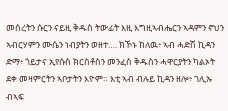መሰረትን ሱርን ናይዚ ቅዱስ ትውፊት እዚ እግዚኣብሔርን ኣዳምን ኖህን ኣብርሃምን ሙሴን ነብያትን ወዘተ…. ክኾኑ ከለዉ፥ ኣብ ሓድሽ ኪዳን ድማ፥ ጎይታና ኢየሱስ ክርስቶስን መንፈስ ቅዱስን ሓዋርያትን ካልኦት ደቀ መዛምርትን ኣቦታትን እዮም። እቲ ኣብ ብሉይ ኪዳን ዘሎ፥ ገሊኡ ብኣፍ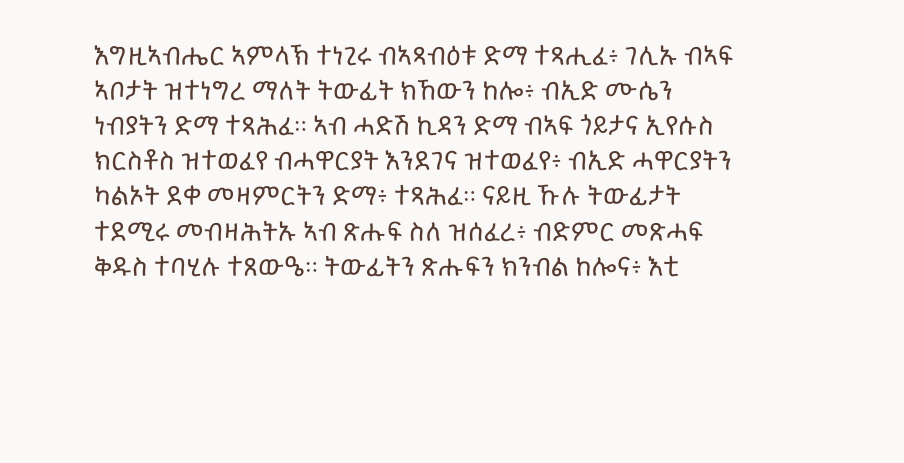እግዚኣብሔር ኣምላኽ ተነጊሩ ብኣጻብዕቱ ድማ ተጻሒፈ፥ ገሊኡ ብኣፍ ኣቦታት ዝተነግረ ማለት ትውፊት ክኸውን ከሎ፥ ብኢድ ሙሴን ነብያትን ድማ ተጻሕፈ። ኣብ ሓድሽ ኪዳን ድማ ብኣፍ ጎይታና ኢየሱስ ክርስቶስ ዝተወፈየ ብሓዋርያት እንደገና ዝተወፈየ፥ ብኢድ ሓዋርያትን ካልኦት ደቀ መዛምርትን ድማ፥ ተጻሕፈ። ናይዚ ኹሉ ትውፊታት ተደሚሩ መብዛሕትኡ ኣብ ጽሑፍ ስለ ዝሰፈረ፥ ብድምር መጽሓፍ ቅዱስ ተባሂሉ ተጸውዔ። ትውፊትን ጽሑፍን ክንብል ከሎና፥ እቲ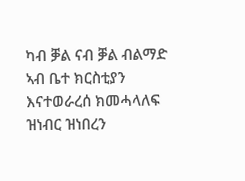ካብ ቓል ናብ ቓል ብልማድ ኣብ ቤተ ክርስቲያን እናተወራረሰ ክመሓላለፍ ዝነብር ዝነበረን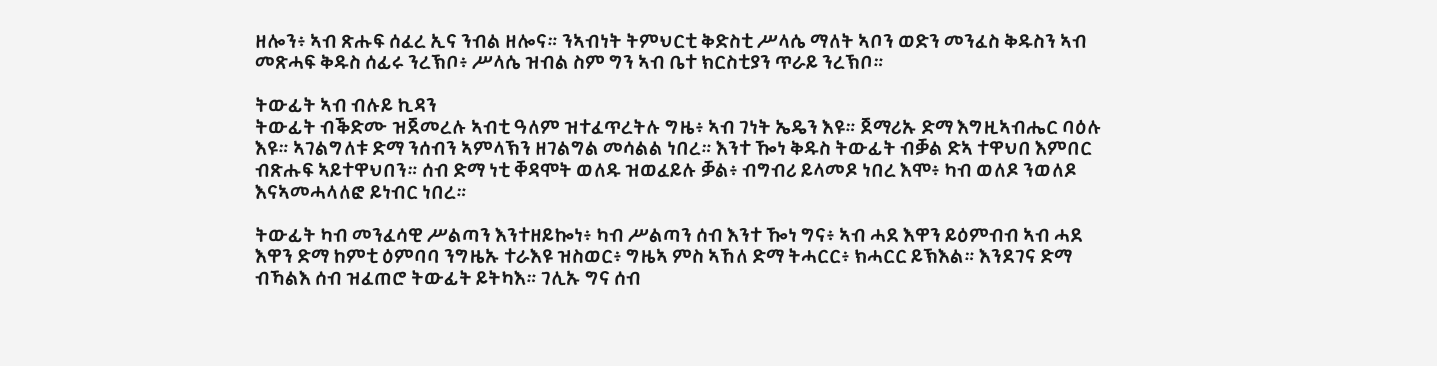ዘሎን፥ ኣብ ጽሑፍ ሰፈረ ኢና ንብል ዘሎና። ንኣብነት ትምህርቲ ቅድስቲ ሥላሴ ማለት ኣቦን ወድን መንፈስ ቅዱስን ኣብ መጽሓፍ ቅዱስ ሰፊሩ ንረኽቦ፥ ሥላሴ ዝብል ስም ግን ኣብ ቤተ ክርስቲያን ጥራይ ንረኽቦ።

ትውፊት ኣብ ብሉይ ኪዳን
ትውፊት ብቕድሙ ዝጀመረሉ ኣብቲ ዓለም ዝተፈጥረትሉ ግዜ፥ ኣብ ገነት ኤዴን እዩ። ጀማሪኡ ድማ እግዚኣብሔር ባዕሉ እዩ። ኣገልግለቱ ድማ ንሰብን ኣምላኽን ዘገልግል መሳልል ነበረ። እንተ ዀነ ቅዱስ ትውፊት ብቓል ድኣ ተዋህበ እምበር ብጽሑፍ ኣይተዋህበን። ሰብ ድማ ነቲ ቐዳሞት ወለዱ ዝወፈይሉ ቓል፥ ብግብሪ ይላመዶ ነበረ እሞ፥ ካብ ወለዶ ንወለዶ እናኣመሓላለፎ ይነብር ነበረ።

ትውፊት ካብ መንፈሳዊ ሥልጣን እንተዘይኰነ፥ ካብ ሥልጣን ሰብ እንተ ዀነ ግና፥ ኣብ ሓደ እዋን ይዕምብብ ኣብ ሓደ እዋን ድማ ከምቲ ዕምባባ ንግዜኡ ተራእዩ ዝስወር፥ ግዜኣ ምስ ኣኸለ ድማ ትሓርር፥ ክሓርር ይኽእል። እንደገና ድማ ብኻልእ ሰብ ዝፈጠሮ ትውፊት ይትካእ። ገሊኡ ግና ሰብ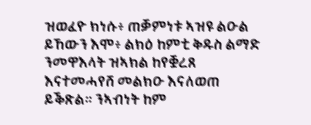ዝወፈዮ ክነሱ፥ ጠቓምነቱ ኣዝዩ ልዑል ይኸውን እሞ፥ ልክዕ ከምቲ ቅዱስ ልማድ ንመዋእላት ዝኣክል ከየቛረጸ እናተመሓየሸ መልክዑ እናለወጠ ይቕጽል። ንኣብነት ከም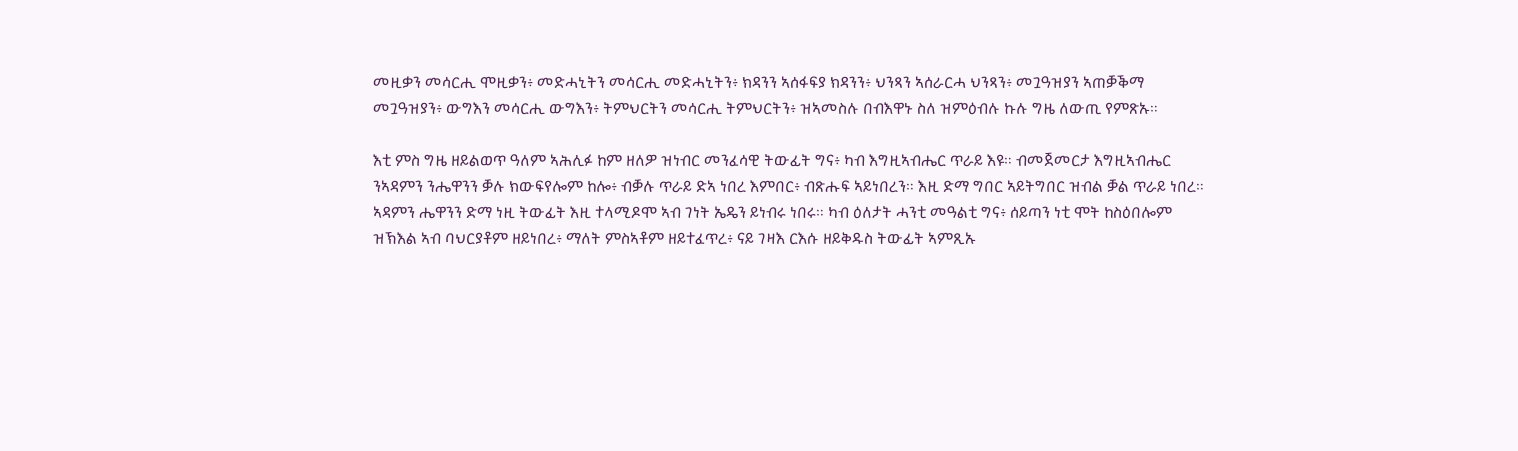መዚቃን መሳርሒ ሞዚቃን፥ መድሓኒትን መሳርሒ መድሓኒትን፥ ክዳንን ኣሰፋፍያ ክዳንን፥ ህንጻን ኣሰራርሓ ህንጻን፥ መጓዓዝያን ኣጠቓቕማ መጓዓዝያን፥ ውግእን መሳርሒ ውግእን፥ ትምህርትን መሳርሒ ትምህርትን፥ ዝኣመስሉ በብእዋኑ ስለ ዝምዕብሉ ኩሉ ግዜ ለውጢ የምጽኡ።

እቲ ምስ ግዜ ዘይልወጥ ዓለም ኣሕሊፉ ከም ዘለዎ ዝነብር መንፈሳዊ ትውፊት ግና፥ ካብ እግዚኣብሔር ጥራይ እዩ። ብመጀመርታ እግዚኣብሔር ንኣዳምን ንሔዋንን ቓሉ ክውፍየሎም ከሎ፥ ብቓሉ ጥራይ ድኣ ነበረ እምበር፥ ብጽሑፍ ኣይነበረን። እዚ ድማ ግበር ኣይትግበር ዝብል ቓል ጥራይ ነበረ። ኣዳምን ሔዋንን ድማ ነዚ ትውፊት እዚ ተላሚዶሞ ኣብ ገነት ኤዴን ይነብሩ ነበሩ። ካብ ዕለታት ሓንቲ መዓልቲ ግና፥ ሰይጣን ነቲ ሞት ከስዕበሎም ዝኽእል ኣብ ባህርያቶም ዘይነበረ፥ ማለት ምስኣቶም ዘይተፈጥረ፥ ናይ ገዛእ ርእሱ ዘይቅዱስ ትውፊት ኣምጺኡ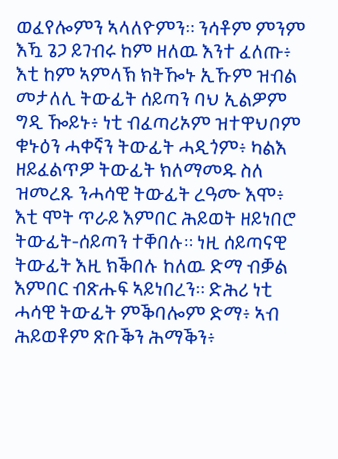ወፈየሎምን ኣላለዮምን። ንሳቶም ምንም እዃ ጌጋ ይገብሩ ከም ዘለዉ እንተ ፈለጡ፥ እቲ ከም ኣምላኽ ክትዀኑ ኢኹም ዝብል መታለሊ ትውፊት ሰይጣን ባህ ኢልዎም ግዲ ዀይኑ፥ ነቲ ብፈጣሪኦም ዝተዋህቦም ቁኑዕን ሓቀኛን ትውፊት ሓዲጎም፥ ካልእ ዘይፈልጥዎ ትውፊት ክለማመዱ ስለ ዝመረጹ ንሓሳዊ ትውፊት ረዓሙ እሞ፥ እቲ ሞት ጥራይ እምበር ሕይወት ዘይነበሮ ትውፊት-ሰይጣን ተቐበሉ። ነዚ ሰይጣናዊ ትውፊት እዚ ክቕበሉ ከለዉ ድማ ብቓል እምበር ብጽሑፍ ኣይነበረን። ድሕሪ ነቲ ሓሳዊ ትውፊት ምቕባሎም ድማ፥ ኣብ ሕይወቶም ጽቡቕን ሕማቕን፥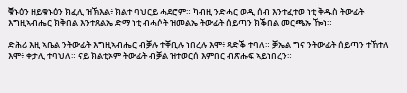ቑኑዕን ዘይቁኑዕን ክፈሊ ዝኽእል፥ ክልተ ባህርይ ሓደሮም። ካብዚ ንድሓር ወዲ ሰብ እንተፈተወ ነቲ ቅዱስ ትውፊት እግዚኣብሔር ክቅበል እንተጸልኤ ድማ ነቲ ብሓሶት ዝመልኤ ትውፊት ሰይጣን ክቕበል መርጫኡ ዀነ።

ድሕሪ እዚ ኣቤል ንትውፊት እግዚኣብሔር ብቓሉ ተቐቢሉ ነበረሉ እሞ፥ ጻድቕ ተባለ። ቓኤል ግና ንትውፊት ሰይጣን ተኸተለ እሞ፥ ቀታሊ ተባህለ። ናይ ክልቲኦም ትውፊት ብቓል ዝተወርሰ እምበር ብጽሑፍ ኣይነበረን።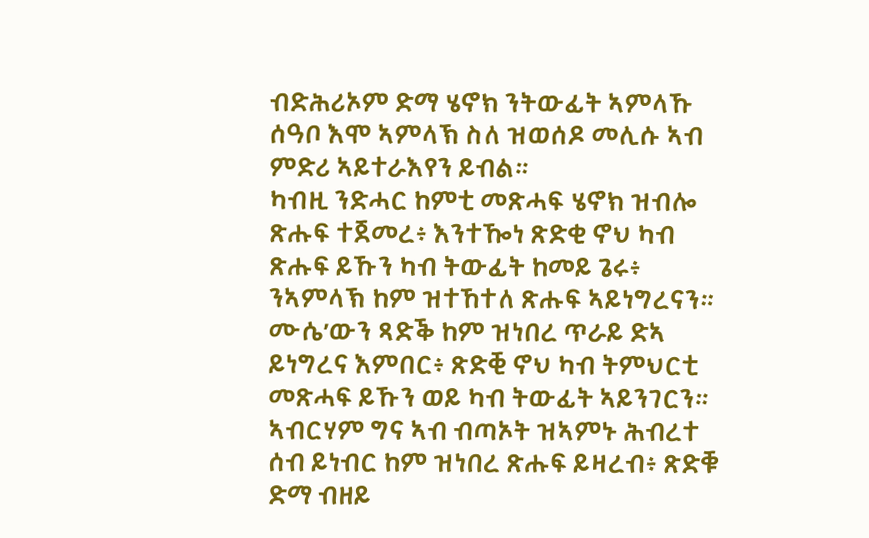ብድሕሪኦም ድማ ሄኖክ ንትውፊት ኣምላኹ ሰዓቦ እሞ ኣምላኽ ስለ ዝወሰዶ መሊሱ ኣብ ምድሪ ኣይተራእየን ይብል።
ካብዚ ንድሓር ከምቲ መጽሓፍ ሄኖክ ዝብሎ ጽሑፍ ተጀመረ፥ እንተዀነ ጽድቂ ኖህ ካብ ጽሑፍ ይኹን ካብ ትውፊት ከመይ ጌሩ፥ ንኣምላኽ ከም ዝተኸተለ ጽሑፍ ኣይነግረናን። ሙሴ’ውን ጻድቕ ከም ዝነበረ ጥራይ ድኣ ይነግረና እምበር፥ ጽድቒ ኖህ ካብ ትምህርቲ መጽሓፍ ይኹን ወይ ካብ ትውፊት ኣይንገርን። ኣብርሃም ግና ኣብ ብጣኦት ዝኣምኑ ሕብረተ ሰብ ይነብር ከም ዝነበረ ጽሑፍ ይዛረብ፥ ጽድቑ ድማ ብዘይ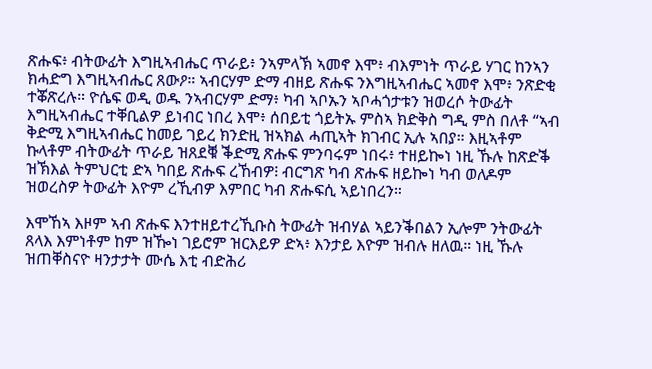ጽሑፍ፥ ብትውፊት እግዚኣብሔር ጥራይ፥ ንኣምላኽ ኣመኖ እሞ፥ ብእምነት ጥራይ ሃገር ከንኣን ክሓድግ እግዚኣብሔር ጸውዖ። ኣብርሃም ድማ ብዘይ ጽሑፍ ንእግዚኣብሔር ኣመኖ እሞ፥ ንጽድቂ ተቖጽረሉ። ዮሴፍ ወዲ ወዱ ንኣብርሃም ድማ፥ ካብ ኣቦኡን ኣቦሓጎታቱን ዝወረሶ ትውፊት እግዚኣብሔር ተቐቢልዎ ይነብር ነበረ እሞ፥ ሰበይቲ ጎይትኡ ምስኣ ክድቅስ ግዲ ምስ በለቶ “ኣብ ቅድሚ እግዚኣብሔር ከመይ ገይረ ክንድዚ ዝኣክል ሓጢኣት ክገብር ኢሉ ኣበያ። እዚኣቶም ኩላቶም ብትውፊት ጥራይ ዝጸደቑ ቕድሚ ጽሑፍ ምንባሩም ነበሩ፥ ተዘይኰነ ነዚ ኹሉ ከጽድቕ ዝኽእል ትምህርቲ ድኣ ካበይ ጽሑፍ ረኸብዎ፧ ብርግጽ ካብ ጽሑፍ ዘይኰነ ካብ ወለዶም ዝወረስዎ ትውፊት እዮም ረኺብዎ እምበር ካብ ጽሑፍሲ ኣይነበረን።

እሞኸኣ እዞም ኣብ ጽሑፍ እንተዘይተረኺቡስ ትውፊት ዝብሃል ኣይንቕበልን ኢሎም ንትውፊት ጸላእ እምነቶም ከም ዝዀነ ገይሮም ዝርእይዎ ድኣ፥ እንታይ እዮም ዝብሉ ዘለዉ። ነዚ ኹሉ ዝጠቐስናዮ ዛንታታት ሙሴ እቲ ብድሕሪ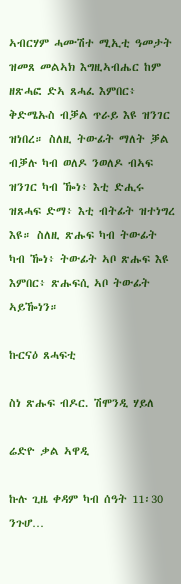ኣብርሃም ሓሙሽተ ሚኢቲ ዓመታት ዝመጸ መልኣክ እግዚኣብሔር ከም ዘጽሓፎ ድኣ ጸሓፈ እምበር፥ ቅድሜኡስ ብቓል ጥራይ እዩ ዝንገር ዝነበረ። ስለዚ ትውፊት ማለት ቓል ብቓሉ ካብ ወለዶ ንወለዶ ብኣፍ ዝንገር ካብ ዀነ፥ እቲ ድሒሩ ዝጸሓፍ ድማ፥ እቲ ብትፊት ዝተነግረ እዩ። ስለዚ ጽሑፍ ካብ ትውፊት ካብ ዀነ፥ ትውፊት ኣቦ ጽሑፍ እዩ እምበር፥ ጽሑፍሲ ኣቦ ትውፊት ኣይዀነን።

ኩርናዕ ጸሓፍቲ

ስነ ጽሑፍ ብዶር. ሽሞንዲ ሃይለ

ሬድዮ ቃል ኣዋዲ

ኩሉ ጊዜ ቀዳም ካብ ሰዓት 11፡30 ንጉሆ…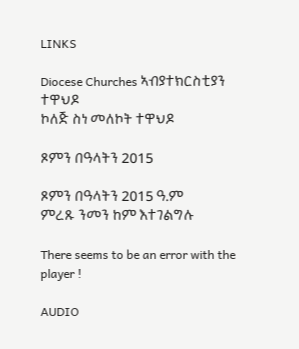LINKS

Diocese Churches ኣብያተክርስቲያን ተዋህዶ
ኮለጅ ስነ መለኮት ተዋህዶ

ጾምን በዓላትን 2015

ጾምን በዓላትን 2015 ዓ.ም
ምረጹ ንመን ከም እተገልግሉ

There seems to be an error with the player !

AUDIO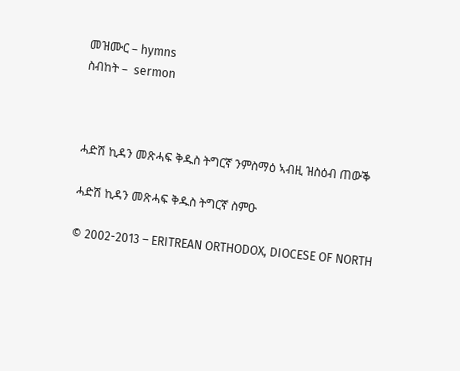መዝሙር – hymns
ስብከት –  sermon



ሓድሽ ኪዳን መጽሓፍ ቅዱስ ትግርኛ ንምስማዕ ኣብዚ ዝስዕብ ጠውቕ

ሓድሽ ኪዳን መጽሓፍ ቅዱስ ትግርኛ ስምዑ

© 2002-2013 – ERITREAN ORTHODOX, DIOCESE OF NORTH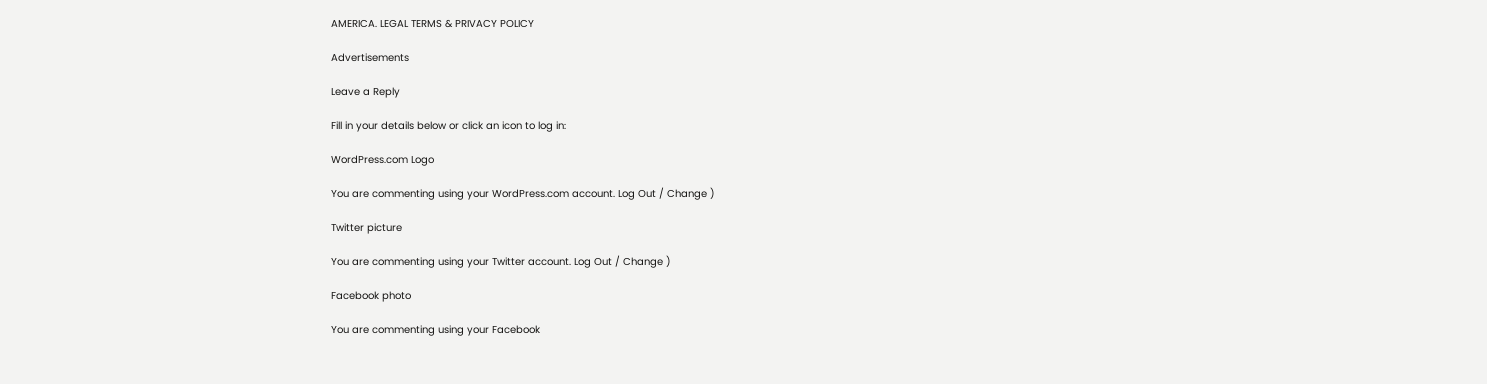AMERICA. LEGAL TERMS & PRIVACY POLICY

Advertisements

Leave a Reply

Fill in your details below or click an icon to log in:

WordPress.com Logo

You are commenting using your WordPress.com account. Log Out / Change )

Twitter picture

You are commenting using your Twitter account. Log Out / Change )

Facebook photo

You are commenting using your Facebook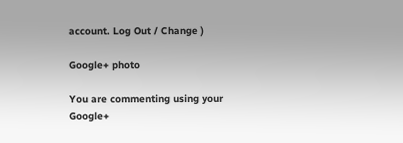account. Log Out / Change )

Google+ photo

You are commenting using your Google+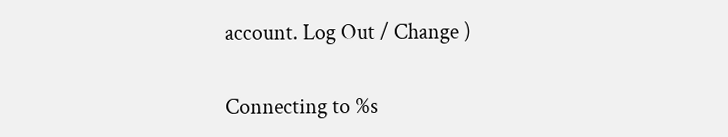account. Log Out / Change )

Connecting to %s